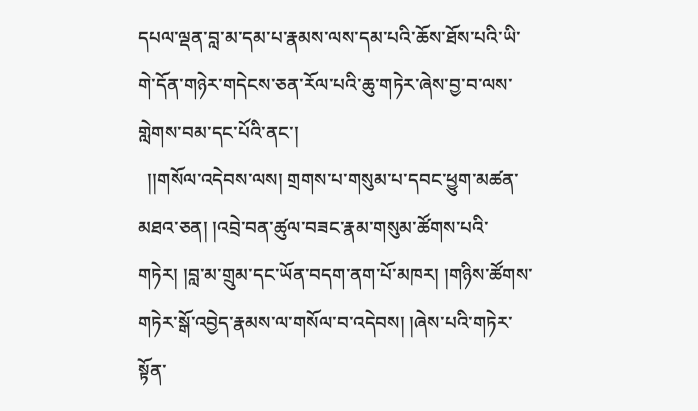དཔལ་ལྡན་བླ་མ་དམ་པ་རྣམས་ལས་དམ་པའི་ཆོས་ཐོས་པའི་ཡི་གེ་དོན་གཉེར་གདེངས་ཅན་རོལ་པའི་ཆུ་གཏེར་ཞེས་བྱ་བ་ལས་གླེགས་བམ་དང་པོའི་ནང་།
  །།གསོལ་འདེབས་ལས། གྲགས་པ་གསུམ་པ་དབང་ཕྱུག་མཚན་མཐའ་ཅན། །འབྲེ་བན་ཚུལ་བཟང་རྣམ་གསུམ་ཚོགས་པའི་གཏེར། །བླ་མ་གྲུམ་དང་ཡོན་བདག་ནག་པོ་མཁར། །གཉིས་ཚོགས་གཏེར་སྒོ་འབྱེད་རྣམས་ལ་གསོལ་བ་འདེབས། །ཞེས་པའི་གཏེར་སྟོན་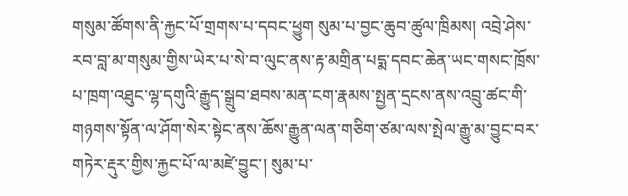གསུམ་ཚོགས་ནི་རྐྱང་པོ་གྲགས་པ་དབང་ཕྱུག སུམ་པ་བྱང་ཆུབ་ཚུལ་ཁྲིམས། འབྲེ་ཤེས་རབ་བླ་མ་གསུམ་གྱིས་ཡེར་པ་སེ་བ་ལུང་ནས་རྟ་མགྲིན་པདྨ་དབང་ཆེན་ཡང་གསང་ཁྲོས་པ་ཁྲག་འཐུང་ལྷ་དགུའི་རྒྱུད་སྒྲུབ་ཐབས་མན་ངག་རྣམས་སྤྱན་དྲངས་ནས་འབྲུ་ཚང་གི་གཉགས་སྟོན་ལ་ཤོག་སེར་སྟེང་ནས་ཆོས་རྒྱུན་ལན་གཅིག་ཙམ་ལས་སྤེལ་རྒྱུ་མ་བྱུང་བར་གཏེར་རྡུར་གྱིས་རྐྱང་པོ་ལ་མཛེ་བྱུང་། སུམ་པ་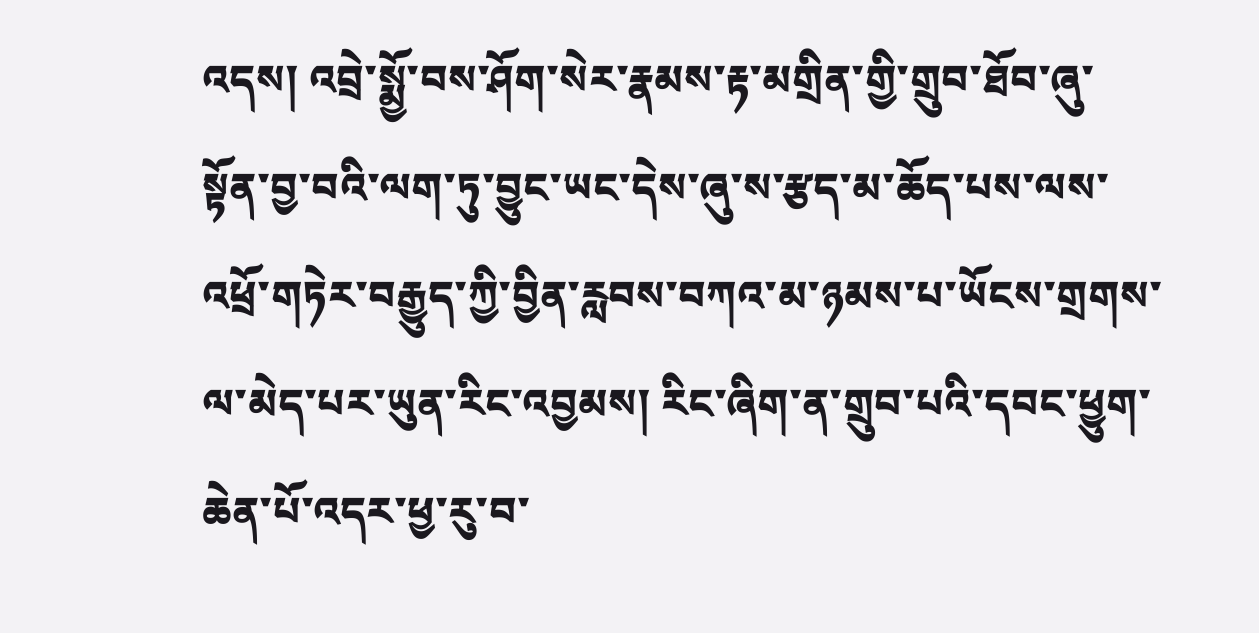འདས། འབྲེ་སྨྱོ་བས་ཤོག་སེར་རྣམས་རྟ་མགྲིན་གྱི་གྲུབ་ཐོབ་ཞུ་སྟོན་བྱ་བའི་ལག་ཏུ་བྱུང་ཡང་དེས་ཞུ་ས་རྩད་མ་ཆོད་པས་ལས་འཕྲོ་གཏེར་བརྒྱུད་ཀྱི་བྱིན་རླབས་བཀའ་མ་ཉམས་པ་ཡོངས་གྲགས་ལ་མེད་པར་ཡུན་རིང་འབྱམས། རིང་ཞིག་ན་གྲུབ་པའི་དབང་ཕྱུག་ཆེན་པོ་འདར་ཕྱ་རུ་བ་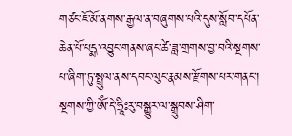གཙང་ཇོ་མོ་ནགས་རྒྱལ་ན་བཞུགས་པའི་དུས་སློབ་དཔོན་ཆེན་པོ་པདྨ་འབྱུང་གནས་ཞང་ཚེ་ཟླ་གྲགས་བྱ་བའི་སྔགས་པ་ཞིག་ཏུ་སྤྲུལ་ནས་དབང་ལུང་རྣམས་རྫོགས་པར་གནང་། སྔགས་ཀྱི་ཨོཾ་དེ་ཧྲཱིཿརུ་བསྒྱུར་ལ་སྒྲུབས་ཤིག་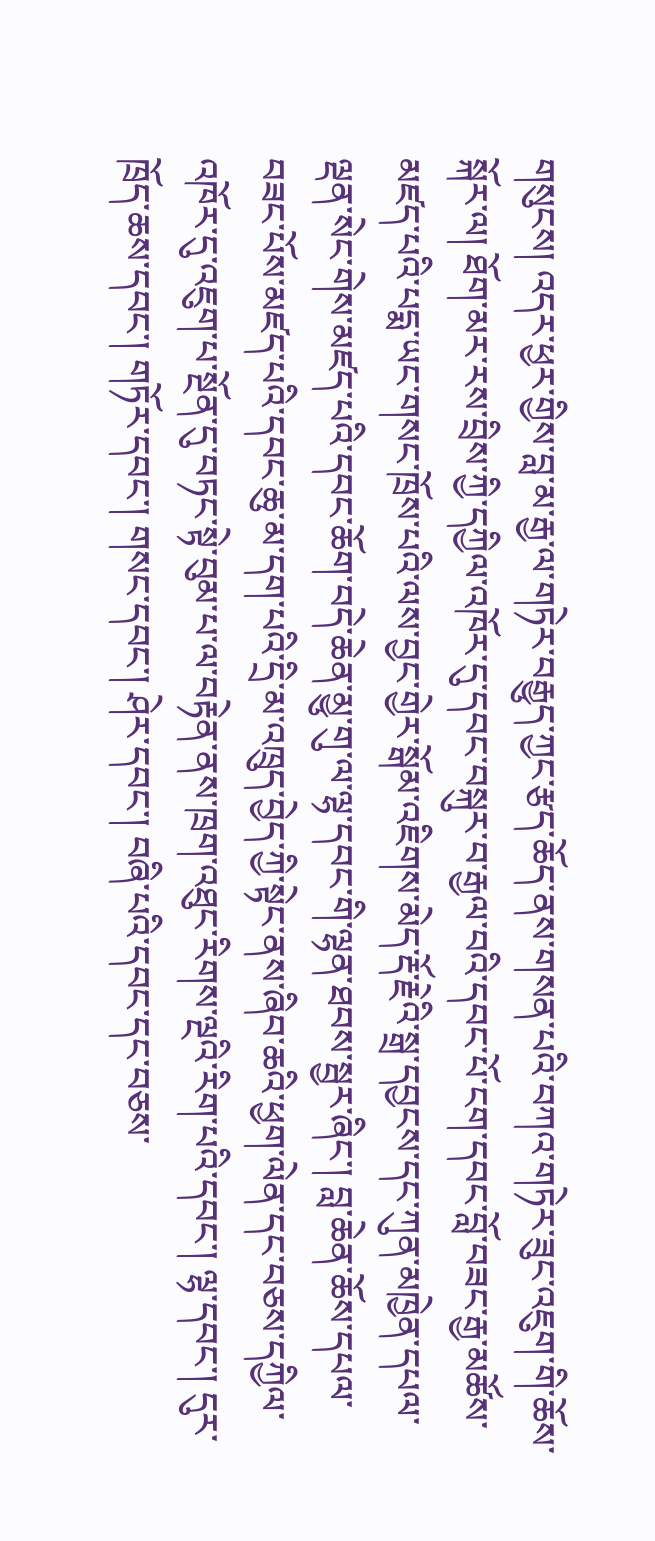གསུངས། འདར་ཕྱར་གྱིས་བླ་མ་རྒྱ་ལ་གཏེར་བརྒྱུད་ཀྱང་རྩད་ཆོད་ནས་གསན་པའི་བཀའ་གཏེར་ཟུང་འཇུག་གི་ཆོས་སྐོར་ལ། ཐོག་མར་རས་བྲིས་ཀྱི་དཀྱིལ་འཁོར་དུ་དབང་བསྐུར་བ་རྒྱལ་བའི་དབང་པོ་ངག་དབང་བློ་བཟང་རྒྱ་མཚོས་མཛད་པའི་པདྨ་ཡང་གསང་ཁྲོས་པའི་ལས་བྱང་གྱེར་སྒོམ་འཇིགས་མེད་རྡོ་རྗེའི་སྒྲ་དབྱངས་དང་ཀུན་མཁྱེན་དཔལ་ལྡན་སེང་གེས་མཛད་པའི་དབང་ཆོག་བདེ་ཆེན་མྱུ་གུ་ལ་ལྷ་དབང་གི་ལྷན་ཐབས་སྦྱར་ཞིང་། བླ་ཆེན་ཆོས་དཔལ་བཟང་པོས་མཛད་པའི་དབང་ཆུ་མ་དག་པའི་དྲི་མ་འཁྲུད་བྱེད་ཀྱི་སྟེང་ནས་ཞིབ་ཆའི་ཕྱག་ལེན་དང་བཅས་དཀྱིལ་འཁོར་དུ་འཇུག་པ་སྔོན་དུ་བཏང་སྟེ་བུམ་པ་ལ་བརྟེན་ནས་ཁྲག་འཐུང་རིགས་ལྔའི་རིག་པའི་དབང་། ལྷ་དབང་། དུར་ཁྲོད་ཆས་དབང་། གཏོར་དབང་། གསང་དབང་། ཤེར་དབང་། བཞི་པའི་དབང་དང་བཅས་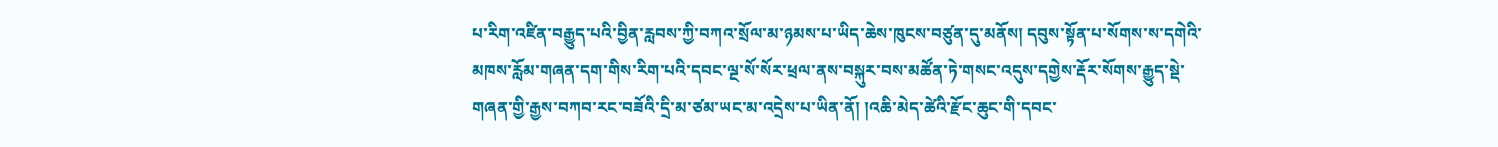པ་རིག་འཛིན་བརྒྱུད་པའི་བྱིན་རླབས་ཀྱི་བཀའ་སྲོལ་མ་ཉམས་པ་ཡིད་ཆེས་ཁུངས་བཙུན་དུ་མནོས། དབུས་སྟོན་པ་སོགས་ས་དགེའི་མཁས་རློམ་གཞན་དག་གིས་རིག་པའི་དབང་ལྔ་སོ་སོར་ཕྲལ་ནས་བསྐུར་བས་མཚོན་ཏེ་གསང་འདུས་དགྱེས་རྡོར་སོགས་རྒྱུད་སྡེ་གཞན་གྱི་རྒྱས་བཀབ་རང་བཟོའི་དྲི་མ་ཙམ་ཡང་མ་འདྲེས་པ་ཡིན་ནོ། །འཆི་མེད་ཚེའི་རྫོང་ཆུང་གི་དབང་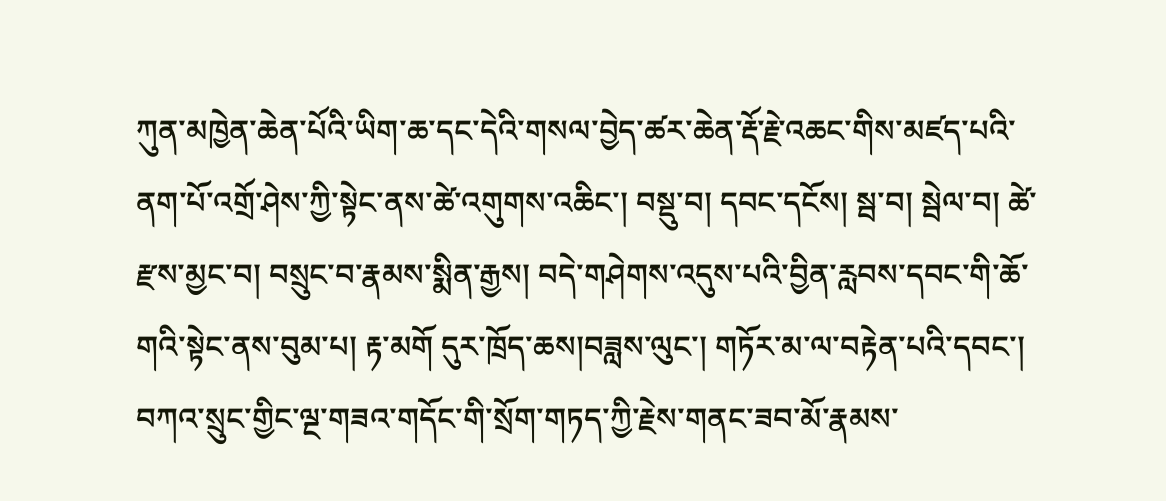ཀུན་མཁྱེན་ཆེན་པོའི་ཡིག་ཆ་དང་དེའི་གསལ་བྱེད་ཚར་ཆེན་རྡོ་རྗེ་འཆང་གིས་མཛད་པའི་ནག་པོ་འགྲོ་ཤེས་ཀྱི་སྟེང་ནས་ཚེ་འགུགས་འཆིང་། བསྡུ་བ། དབང་དངོས། སྦ་བ། སྦེལ་བ། ཚེ་རྫས་མྱང་བ། བསྲུང་བ་རྣམས་སྨིན་རྒྱས། བདེ་གཤེགས་འདུས་པའི་བྱིན་རླབས་དབང་གི་ཆོ་གའི་སྟེང་ནས་བུམ་པ། རྟ་མགོ དུར་ཁྲོད་ཆས།བཟླས་ལུང་། གཏོར་མ་ལ་བརྟེན་པའི་དབང་། བཀའ་སྲུང་གྱིང་ལྔ་གཟའ་གདོང་གི་སྲོག་གཏད་ཀྱི་རྗེས་གནང་ཟབ་མོ་རྣམས་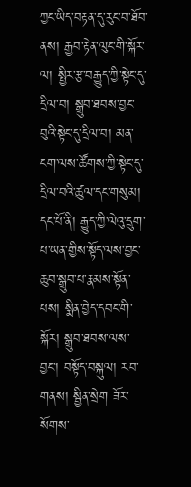ཀྱང་ཡིད་བརྟན་དུ་རུང་བ་ཐོབ་ནས། རྒྱབ་རྟེན་ལུང་གི་སྐོར་ལ། སྤྱིར་རྩ་བརྒྱུད་ཀྱི་སྟེང་དུ་དྲིལ་བ། སྒྲུབ་ཐབས་བྱང་བུའི་སྟེང་དུ་དྲིལ་བ། མན་ངག་ལས་ཚོགས་ཀྱི་སྟེང་དུ་དྲིལ་བའི་ཚུལ་དང་གསུམ། དང་པོ་ནི། རྒྱུད་ཀྱི་ལེའུ་དྲུག་པ་ཡན་གྱིས་སྟོད་ལས་བྱང་ཆུབ་སྒྲུབ་པ་རྣམས་སྟོན་པས། སྨིན་བྱེད་དབང་གི་སྐོར། སྒྲུབ་ཐབས་ལས་བྱང་། བསྟོད་བསྐུལ། རབ་གནས། སྦྱིན་སྲེག ཟོར་སོགས་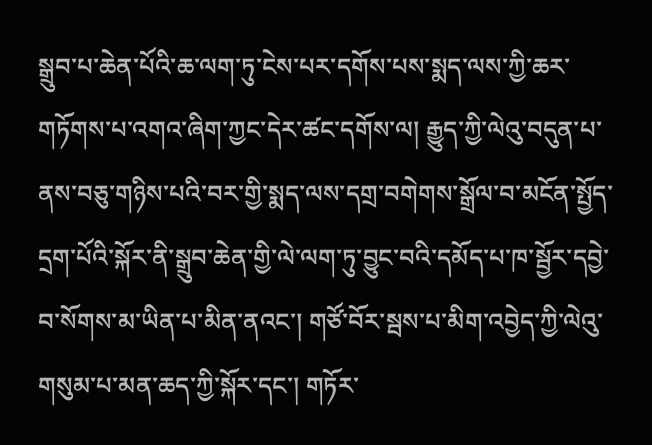སྒྲུབ་པ་ཆེན་པོའི་ཆ་ལག་ཏུ་ངེས་པར་དགོས་པས་སྨད་ལས་ཀྱི་ཆར་གཏོགས་པ་འགའ་ཞིག་ཀྱང་དེར་ཚང་དགོས་ལ། རྒྱུད་ཀྱི་ལེའུ་བདུན་པ་ནས་བཅུ་གཉིས་པའི་བར་གྱི་སྨད་ལས་དགྲ་བགེགས་སྒྲོལ་བ་མངོན་སྤྱོད་དྲག་པོའི་སྐོར་ནི་སྒྲུབ་ཆེན་གྱི་ལེ་ལག་ཏུ་བྱུང་བའི་དམོད་པ་ཁ་སྦྱོར་དབྱེ་བ་སོགས་མ་ཡིན་པ་མིན་ནའང་། གཙོ་བོར་སྦས་པ་མིག་འབྱེད་ཀྱི་ལེའུ་གསུམ་པ་མན་ཆད་ཀྱི་སྐོར་དང་། གཏོར་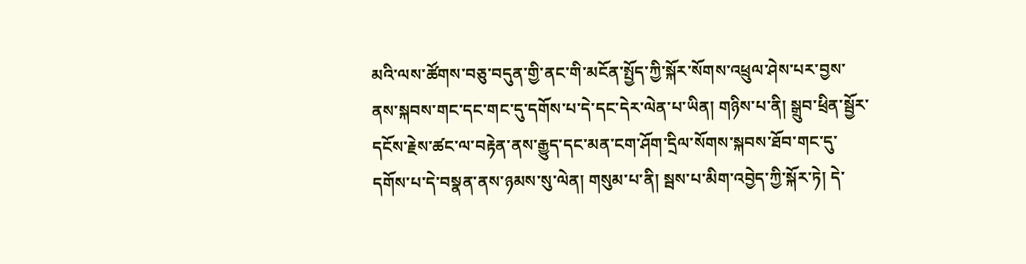མའི་ལས་ཚོགས་བཅུ་བདུན་གྱི་ནང་གི་མངོན་སྤྱོད་ཀྱི་སྐོར་སོགས་འཕྲུལ་ཤེས་པར་བྱས་ནས་སྐབས་གང་དང་གང་དུ་དགོས་པ་དེ་དང་དེར་ལེན་པ་ཡིན། གཉིས་པ་ནི། སྒྲུབ་ཕྲིན་སྦྱོར་དངོས་རྗེས་ཚང་ལ་བརྟེན་ནས་རྒྱུད་དང་མན་ངག་ཤོག་དྲིལ་སོགས་སྐབས་ཐོབ་གང་དུ་དགོས་པ་དེ་བསྣན་ནས་ཉམས་སུ་ལེན། གསུམ་པ་ནི། སྦས་པ་མིག་འབྱེད་ཀྱི་སྐོར་ཏེ། དེ་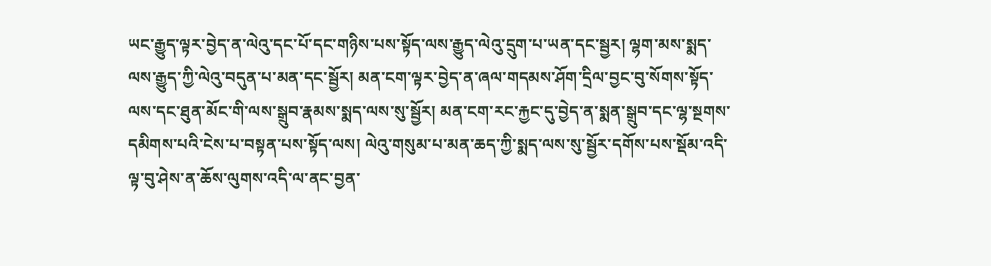ཡང་རྒྱུད་ལྟར་བྱེད་ན་ལེའུ་དང་པོ་དང་གཉིས་པས་སྟོད་ལས་རྒྱུད་ལེའུ་དྲུག་པ་ཡན་དང་སྦྱར། ལྷག་མས་སྨད་ལས་རྒྱུད་ཀྱི་ལེའུ་བདུན་པ་མན་དང་སྦྱོར། མན་ངག་ལྟར་བྱེད་ན་ཞལ་གདམས་ཤོག་དྲིལ་བྱང་བུ་སོགས་སྟོད་ལས་དང་ཐུན་མོང་གི་ལས་སྒྲུབ་རྣམས་སྨད་ལས་སུ་སྦྱོར། མན་ངག་རང་རྐྱང་དུ་བྱེད་ན་སྨན་སྒྲུབ་དང་ལྷ་སྔགས་དམིགས་པའི་ངེས་པ་བསྟན་པས་སྟོད་ལས། ལེའུ་གསུམ་པ་མན་ཆད་ཀྱི་སྨད་ལས་སུ་སྦྱོར་དགོས་པས་སྡོམ་འདི་ལྟ་བུ་ཤེས་ན་ཆོས་ལུགས་འདི་ལ་ནང་བྱན་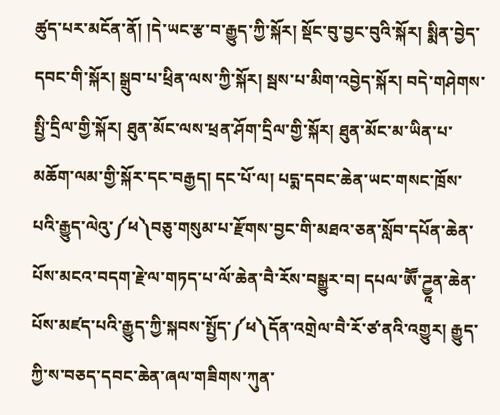ཚུད་པར་མངོན་ནོ། །དེ་ཡང་རྩ་བ་རྒྱུད་ཀྱི་སྐོར། སྡོང་བུ་བྱང་བུའི་སྐོར། སྨིན་བྱེད་དབང་གི་སྐོར། སྒྲུབ་པ་ཕྲིན་ལས་ཀྱི་སྐོར། སྦས་པ་མིག་འབྱེད་སྐོར། བདེ་གཤེགས་སྤྱི་དྲིལ་གྱི་སྐོར། ཐུན་མོང་ལས་ཕྲན་ཤོག་དྲིལ་གྱི་སྐོར། ཐུན་མོང་མ་ཡིན་པ་མཆོག་ལམ་གྱི་སྐོར་དང་བརྒྱད། དང་པོ་ལ། པདྨ་དབང་ཆེན་ཡང་གསང་ཁྲོས་པའི་རྒྱུད་ལེའུ་༼ཕ༽བཅུ་གསུམ་པ་རྫོགས་བྱང་གི་མཐའ་ཅན་སློབ་དཔོན་ཆེན་པོས་མངའ་བདག་རྗེ་ལ་གཏད་པ་ལོ་ཆེན་བཻ་རོས་བསྒྱུར་བ། དཔལ་ཨཽ་ཌྱཱན་ཆེན་པོས་མཛད་པའི་རྒྱུད་ཀྱི་སྐབས་སྤྱོད་༼ཕ༽དོན་འགྲེལ་བཻ་རོ་ཙ་ནའི་འགྱུར། རྒྱུད་ཀྱི་ས་བཅད་དབང་ཆེན་ཞལ་གཟིགས་ཀུན་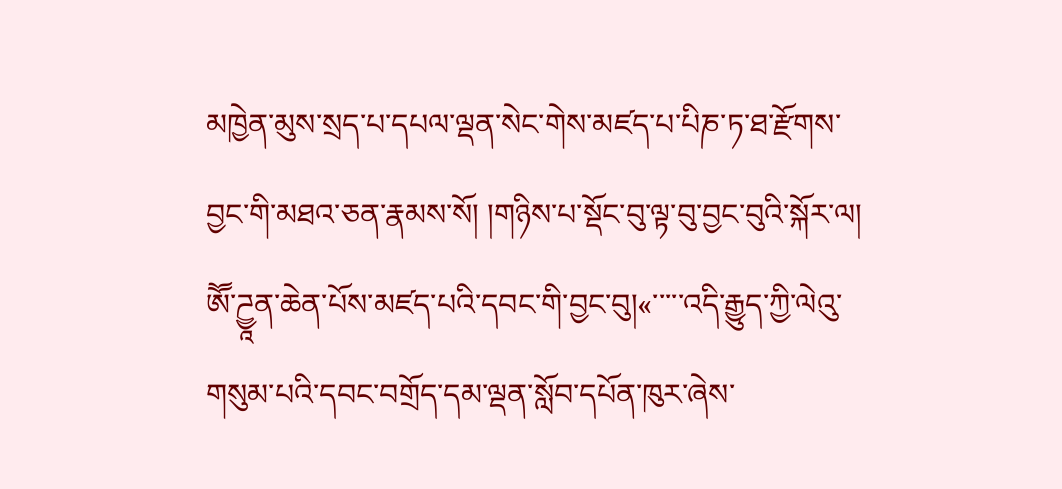མཁྱེན་མུས་སྲད་པ་དཔལ་ལྡན་སེང་གེས་མཛད་པ་པིཎ་ཏ་ཐ་རྫོགས་བྱང་གི་མཐའ་ཅན་རྣམས་སོ། །གཉིས་པ་སྡོང་བུ་ལྟ་བུ་བྱང་བུའི་སྐོར་ལ། ཨཽ་ཌྱཱན་ཆེན་པོས་མཛད་པའི་དབང་གི་བྱང་བུ།«་་་་་འདི་རྒྱུད་ཀྱི་ལེའུ་གསུམ་པའི་དབང་བགྲོད་དམ་ལྡན་སློབ་དཔོན་ཁུར་ཞེས་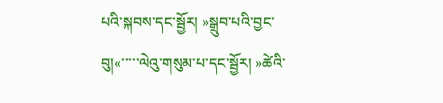པའི་སྐབས་དང་སྦྱོར། »སྒྲུབ་པའི་བྱང་བུ།«་་་་་ལེའུ་གསུམ་པ་དང་སྦྱོར། »ཚེའི་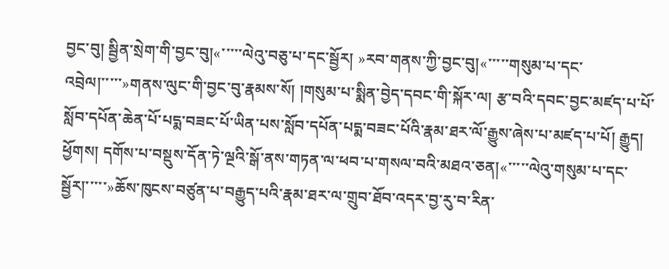བྱང་བུ། སྦྱིན་སྲེག་གི་བྱང་བུ།«་་་་་ལེའུ་བཅུ་པ་དང་སྦྱོར། »རབ་གནས་ཀྱི་བྱང་བུ།«་་་་་གསུམ་པ་དང་འབྲེལ།་་་་་»གནས་ལུང་གི་བྱང་བུ་རྣམས་སོ། །གསུམ་པ་སྨིན་བྱེད་དབང་གི་སྐོར་ལ། རྩ་བའི་དབང་བྱང་མཛད་པ་པོ་སློབ་དཔོན་ཆེན་པོ་པདྨ་བཟང་པོ་ཡིན་པས་སློབ་དཔོན་པདྨ་བཟང་པོའི་རྣམ་ཐར་ལོ་རྒྱུས་ཞེས་པ་མཛད་པ་པོ། རྒྱུད། ཕྱོགས། དགོས་པ་བསྡུས་དོན་ཏེ་ལྔའི་སྒོ་ནས་གཏན་ལ་ཕབ་པ་གསལ་བའི་མཐའ་ཅན།«་་་་་ལེའུ་གསུམ་པ་དང་སྦྱོར།་་་་་»ཆོས་ཁུངས་བཙུན་པ་བརྒྱུད་པའི་རྣམ་ཐར་ལ་གྲུབ་ཐོབ་འདར་བྱ་རུ་བ་རིན་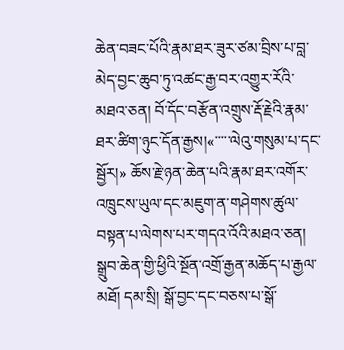ཆེན་བཟང་པོའི་རྣམ་ཐར་ཟུར་ཙམ་བྲིས་པ་བླ་མེད་བྱང་ཆུབ་ཏུ་འཚང་རྒྱ་བར་འགྱུར་རོའི་མཐའ་ཅན། བོ་དོང་བརྩོན་འགྲུས་རྡོ་རྗེའི་རྣམ་ཐར་ཚིག་ཉུང་དོན་རྒྱས།«་་་་་ལེའུ་གསུམ་པ་དང་སྦྱོར།» ཆོས་རྗེ་ཉན་ཆེན་པའི་རྣམ་ཐར་འགོར་འཁྲུངས་ཡུལ་དང་མཇུག་ན་གཤེགས་ཚུལ་བསྟན་པ་ལེགས་པར་གདའ་འོའི་མཐའ་ཅན། སྒྲུབ་ཆེན་གྱི་ཕྱིའི་སྔོན་འགྲོ་རྒྱན་མཆོད་པ་རྒྱལ་མཐོ། དམ་སྲི། སྒོ་བྱང་དང་བཅས་པ་སྒོ་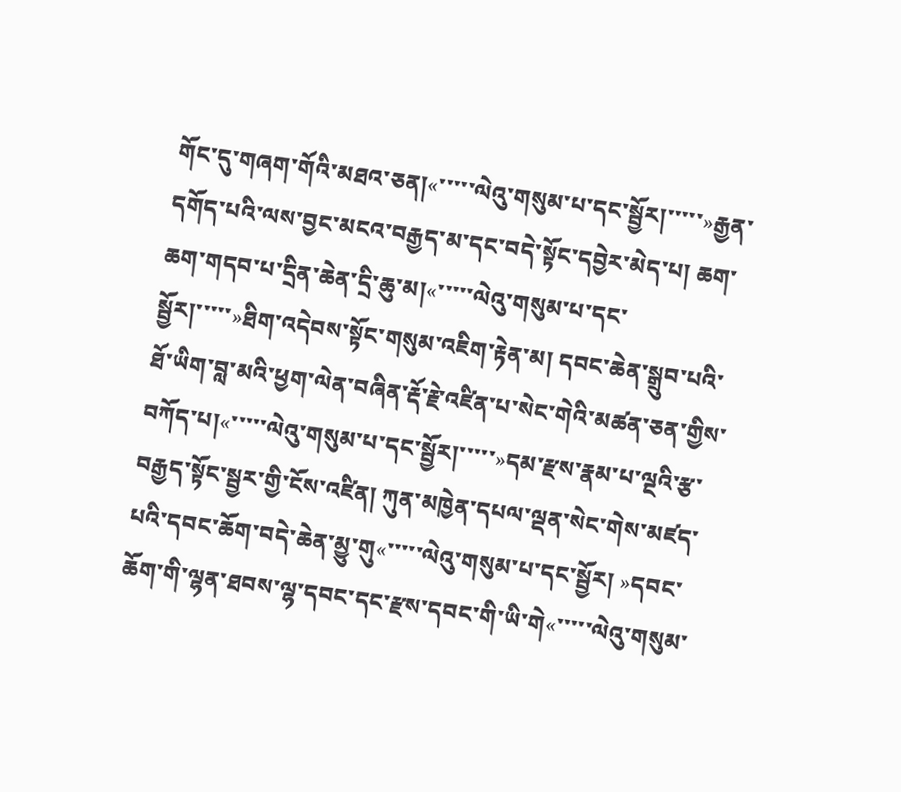གོང་དུ་གཞག་གོའི་མཐའ་ཅན།«་་་་་ལེའུ་གསུམ་པ་དང་སྦྱོར།་་་་་»རྒྱན་དགོད་པའི་ལས་བྱང་མངའ་བརྒྱད་མ་དང་བདེ་སྟོང་དབྱེར་མེད་པ། ཆག་ཆག་གདབ་པ་དྲིན་ཆེན་དྲི་ཆུ་མ།«་་་་་ལེའུ་གསུམ་པ་དང་སྦྱོར།་་་་་»ཐིག་འདེབས་སྟོང་གསུམ་འཇིག་རྟེན་མ། དབང་ཆེན་སྒྲུབ་པའི་ཐོ་ཡིག་བླ་མའི་ཕྱག་ལེན་བཞིན་རྡོ་རྗེ་འཛིན་པ་སེང་གེའི་མཚན་ཅན་གྱིས་བཀོད་པ།«་་་་་ལེའུ་གསུམ་པ་དང་སྦྱོར།་་་་་»དམ་རྫས་རྣམ་པ་ལྔའི་རྩ་བརྒྱད་སྟོང་སྦྱར་གྱི་ངོས་འཛིན། ཀུན་མཁྱེན་དཔལ་ལྡན་སེང་གེས་མཛད་པའི་དབང་ཆོག་བདེ་ཆེན་མྱུ་གུ«་་་་་ལེའུ་གསུམ་པ་དང་སྦྱོར། »དབང་ཆོག་གི་ལྷན་ཐབས་ལྷ་དབང་དང་རྫས་དབང་གི་ཡི་གེ«་་་་་ལེའུ་གསུམ་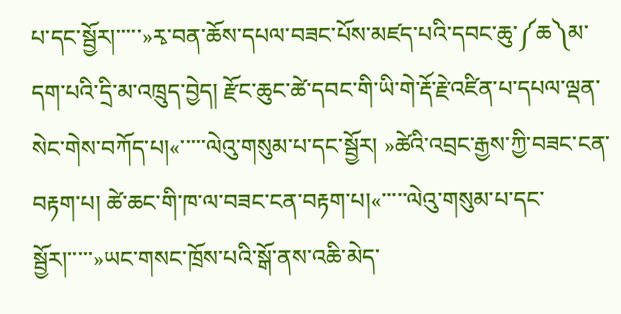པ་དང་སྦྱོར།་་་་་»རྭ་བན་ཆོས་དཔལ་བཟང་པོས་མཛད་པའི་དབང་ཆུ་༼ཆ༽མ་དག་པའི་དྲི་མ་འཁྲུད་བྱེད། རྫོང་ཆུང་ཚེ་དབང་གི་ཡི་གེ་རྡོ་རྗེ་འཛིན་པ་དཔལ་ལྡན་སེང་གེས་བཀོད་པ།«་་་་་ལེའུ་གསུམ་པ་དང་སྦྱོར། »ཚེའི་འབྲང་རྒྱས་ཀྱི་བཟང་ངན་བརྟག་པ། ཚེ་ཆང་གི་ཁ་ལ་བཟང་ངན་བརྟག་པ།«་་་་་ལེའུ་གསུམ་པ་དང་སྦྱོར།་་་་་»ཡང་གསང་ཁྲོས་པའི་སྒོ་ནས་འཆི་མེད་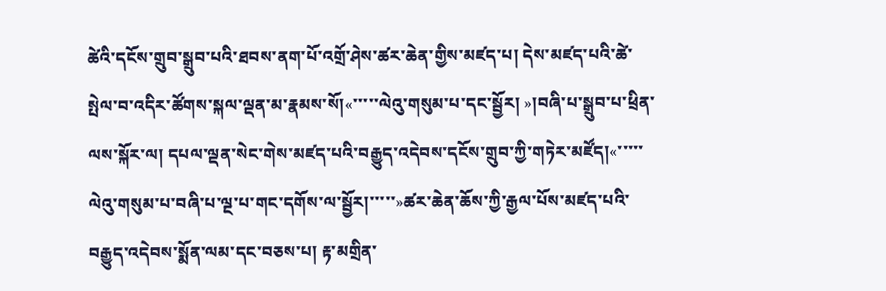ཚེའི་དངོས་གྲུབ་སྒྲུབ་པའི་ཐབས་ནག་པོ་འགྲོ་ཤེས་ཚར་ཆེན་གྱིས་མཛད་པ། དེས་མཛད་པའི་ཚེ་སྤེལ་བ་འདིར་ཚོགས་སྐལ་ལྡན་མ་རྣམས་སོ།«་་་་་ལེའུ་གསུམ་པ་དང་སྦྱོར། »།བཞི་པ་སྒྲུབ་པ་ཕྲིན་ལས་སྐོར་ལ། དཔལ་ལྡན་སེང་གེས་མཛད་པའི་བརྒྱུད་འདེབས་དངོས་གྲུབ་ཀྱི་གཏེར་མཛོད།«་་་་་ལེའུ་གསུམ་པ་བཞི་པ་ལྔ་པ་གང་དགོས་ལ་སྦྱོར།་་་་་»ཚར་ཆེན་ཆོས་ཀྱི་རྒྱལ་པོས་མཛད་པའི་བརྒྱུད་འདེབས་སྨོན་ལམ་དང་བཅས་པ། རྟ་མགྲིན་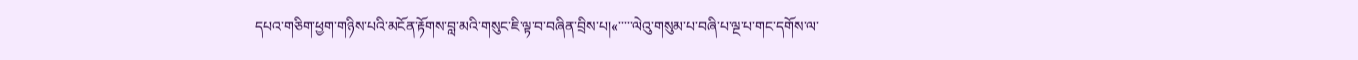དཔའ་གཅིག་ཕྱག་གཉིས་པའི་མངོན་རྟོགས་བླ་མའི་གསུང་ཇི་ལྟ་བ་བཞིན་བྲིས་པ།«་་་་་ལེའུ་གསུམ་པ་བཞི་པ་ལྔ་པ་གང་དགོས་ལ་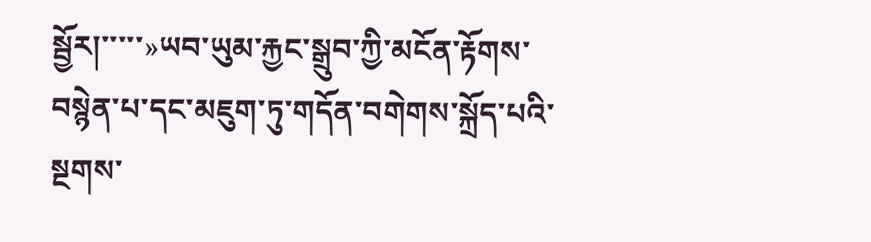སྦྱོར།་་་་་»ཡབ་ཡུམ་རྐྱང་སྒྲུབ་ཀྱི་མངོན་རྟོགས་བསྙེན་པ་དང་མཇུག་ཏུ་གདོན་བགེགས་སྐྲོད་པའི་སྔགས་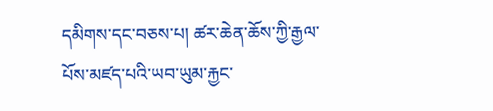དམིགས་དང་བཅས་པ། ཚར་ཆེན་ཆོས་ཀྱི་རྒྱལ་པོས་མཛད་པའི་ཡབ་ཡུམ་རྐྱང་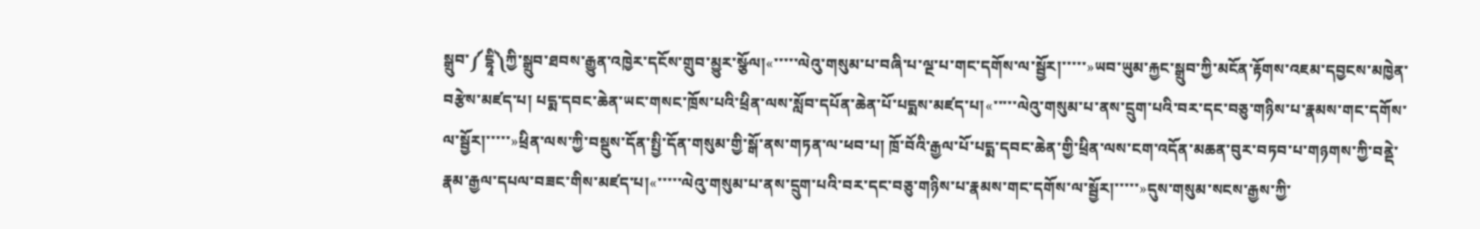སྒྲུབ་༼དྷཱི༽ཀྱི་སྒྲུབ་ཐབས་རྒྱུན་འཁྱེར་དངོས་གྲུབ་མྱུར་སྩོལ།«་་་་་ལེའུ་གསུམ་པ་བཞི་པ་ལྔ་པ་གང་དགོས་ལ་སྦྱོར།་་་་་»ཡབ་ཡུམ་རྐྱང་སྒྲུབ་ཀྱི་མངོན་རྟོགས་འཇམ་དབྱངས་མཁྱེན་བརྩེས་མཛད་པ། པདྨ་དབང་ཆེན་ཡང་གསང་ཁྲོས་པའི་ཕྲིན་ལས་སློབ་དཔོན་ཆེན་པོ་པདྨས་མཛད་པ།«་་་་་ལེའུ་གསུམ་པ་ནས་དྲུག་པའི་བར་དང་བཅུ་གཉིས་པ་རྣམས་གང་དགོས་ལ་སྦྱོར།་་་་་»ཕྲིན་ལས་ཀྱི་བསྡུས་དོན་སྤྱི་དོན་གསུམ་གྱི་སྒོ་ནས་གཏན་ལ་ཕབ་པ། ཁྲོ་བོའི་རྒྱལ་པོ་པདྨ་དབང་ཆེན་གྱི་ཕྲིན་ལས་ངག་འདོན་མཆན་བུར་བཏབ་པ་གཉགས་ཀྱི་བནྡེ་རྣམ་རྒྱལ་དཔལ་བཟང་གིས་མཛད་པ།«་་་་་ལེའུ་གསུམ་པ་ནས་དྲུག་པའི་བར་དང་བཅུ་གཉིས་པ་རྣམས་གང་དགོས་ལ་སྦྱོར།་་་་་»དུས་གསུམ་སངས་རྒྱས་ཀྱི་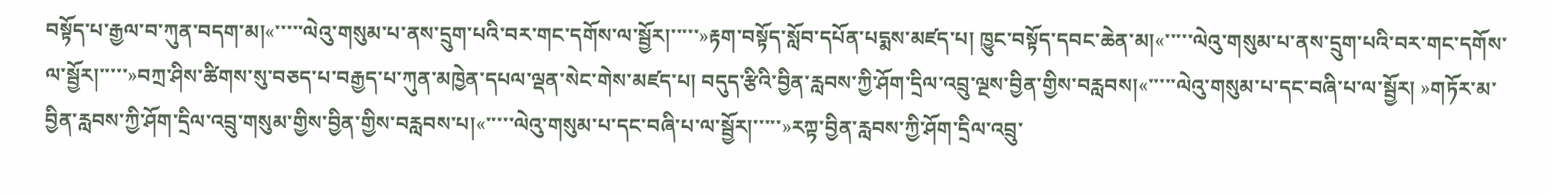བསྟོད་པ་རྒྱལ་བ་ཀུན་བདག་མ།«་་་་་ལེའུ་གསུམ་པ་ནས་དྲུག་པའི་བར་གང་དགོས་ལ་སྦྱོར།་་་་་»རྟག་བསྟོད་སློབ་དཔོན་པདྨས་མཛད་པ། ཁྱུང་བསྟོད་དབང་ཆེན་མ།«་་་་་ལེའུ་གསུམ་པ་ནས་དྲུག་པའི་བར་གང་དགོས་ལ་སྦྱོར།་་་་་»བཀྲ་ཤིས་ཚིགས་སུ་བཅད་པ་བརྒྱད་པ་ཀུན་མཁྱེན་དཔལ་ལྡན་སེང་གེས་མཛད་པ། བདུད་རྩིའི་བྱིན་རླབས་ཀྱི་ཤོག་དྲིལ་འབྲུ་ལྔས་བྱིན་གྱིས་བརླབས།«་་་་་ལེའུ་གསུམ་པ་དང་བཞི་པ་ལ་སྦྱོར། »གཏོར་མ་བྱིན་རླབས་ཀྱི་ཤོག་དྲིལ་འབྲུ་གསུམ་གྱིས་བྱིན་གྱིས་བརླབས་པ།«་་་་་ལེའུ་གསུམ་པ་དང་བཞི་པ་ལ་སྦྱོར།་་་་་»རཀྟ་བྱིན་རླབས་ཀྱི་ཤོག་དྲིལ་འབྲུ་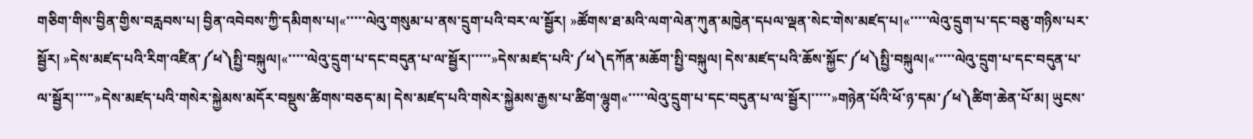གཅིག་གིས་བྱིན་གྱིས་བརླབས་པ། བྱིན་འབེབས་ཀྱི་དམིགས་པ།«་་་་་ལེའུ་གསུམ་པ་ནས་དྲུག་པའི་བར་ལ་སྦྱོར། »ཚོགས་ཐ་མའི་ལག་ལེན་ཀུན་མཁྱེན་དཔལ་ལྡན་སེང་གེས་མཛད་པ།«་་་་་ལེའུ་དྲུག་པ་དང་བཅུ་གཉིས་པར་སྦྱོར། »དེས་མཛད་པའི་རིག་འཛིན་༼ཕ༽སྤྱི་བསྐུལ།«་་་་་ལེའུ་དྲུག་པ་དང་བདུན་པ་ལ་སྦྱོར།་་་་་»དེས་མཛད་པའི་༼ཕ༽དཀོན་མཆོག་སྤྱི་བསྐུལ། དེས་མཛད་པའི་ཆོས་སྐྱོང་༼ཕ༽སྤྱི་བསྐུལ།«་་་་་ལེའུ་དྲུག་པ་དང་བདུན་པ་ལ་སྦྱོར།་་་་་»དེས་མཛད་པའི་གསེར་སྐྱེམས་མདོར་བསྡུས་ཚིགས་བཅད་མ། དེས་མཛད་པའི་གསེར་སྐྱེམས་རྒྱས་པ་ཚིག་ལྷུག«་་་་་ལེའུ་དྲུག་པ་དང་བདུན་པ་ལ་སྦྱོར།་་་་་»གཉེན་པོའི་ཕོ་ཉ་དམ་༼ཕ༽ཚིག་ཆེན་པོ་མ། ཡུངས་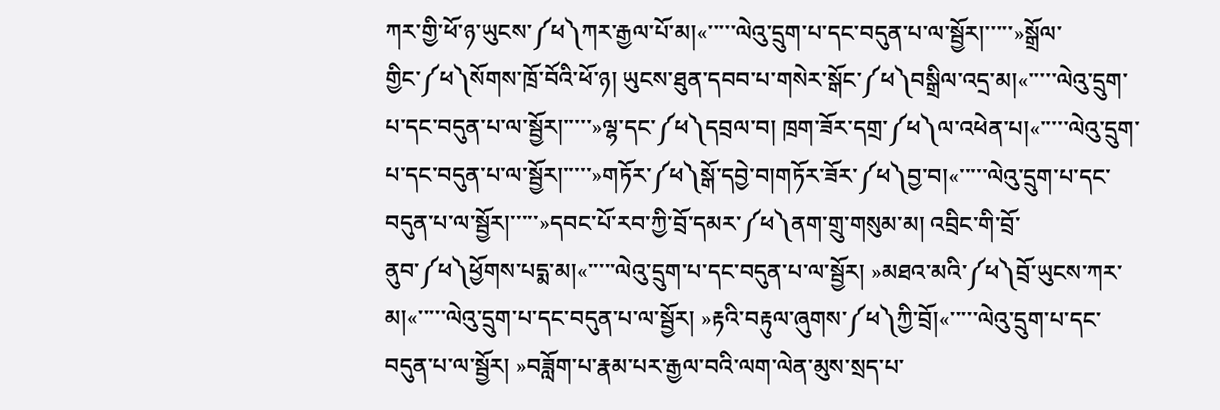ཀར་གྱི་ཕོ་ཉ་ཡུངས་༼ཕ༽ཀར་རྒྱལ་པོ་མ།«་་་་་ལེའུ་དྲུག་པ་དང་བདུན་པ་ལ་སྦྱོར།་་་་་»སྒྲོལ་གྱིང་༼ཕ༽སོགས་ཁྲོ་བོའི་ཕོ་ཉ། ཡུངས་ཐུན་དབབ་པ་གསེར་སྒོང་༼ཕ༽བསྒྲིལ་འདྲ་མ།«་་་་་ལེའུ་དྲུག་པ་དང་བདུན་པ་ལ་སྦྱོར།་་་་་»ལྷ་དང་༼ཕ༽དབྲལ་བ། ཁྲག་ཟོར་དགྲ་༼ཕ༽ལ་འཕེན་པ།«་་་་་ལེའུ་དྲུག་པ་དང་བདུན་པ་ལ་སྦྱོར།་་་་་»གཏོར་༼ཕ༽སྒོ་དབྱེ་བ།གཏོར་ཟོར་༼ཕ༽བྱ་བ།«་་་་་ལེའུ་དྲུག་པ་དང་བདུན་པ་ལ་སྦྱོར།་་་་་»དབང་པོ་རབ་ཀྱི་བྲོ་དམར་༼ཕ༽ནག་གྲུ་གསུམ་མ། འབྲིང་གི་བྲོ་ནུབ་༼ཕ༽ཕྱོགས་པདྨ་མ།«་་་་་ལེའུ་དྲུག་པ་དང་བདུན་པ་ལ་སྦྱོར། »མཐའ་མའི་༼ཕ༽བྲོ་ཡུངས་ཀར་མ།«་་་་་ལེའུ་དྲུག་པ་དང་བདུན་པ་ལ་སྦྱོར། »རྟའི་བརྟུལ་ཞུགས་༼ཕ༽ཀྱི་བྲོ།«་་་་་ལེའུ་དྲུག་པ་དང་བདུན་པ་ལ་སྦྱོར། »བཟློག་པ་རྣམ་པར་རྒྱལ་བའི་ལག་ལེན་མུས་སྲད་པ་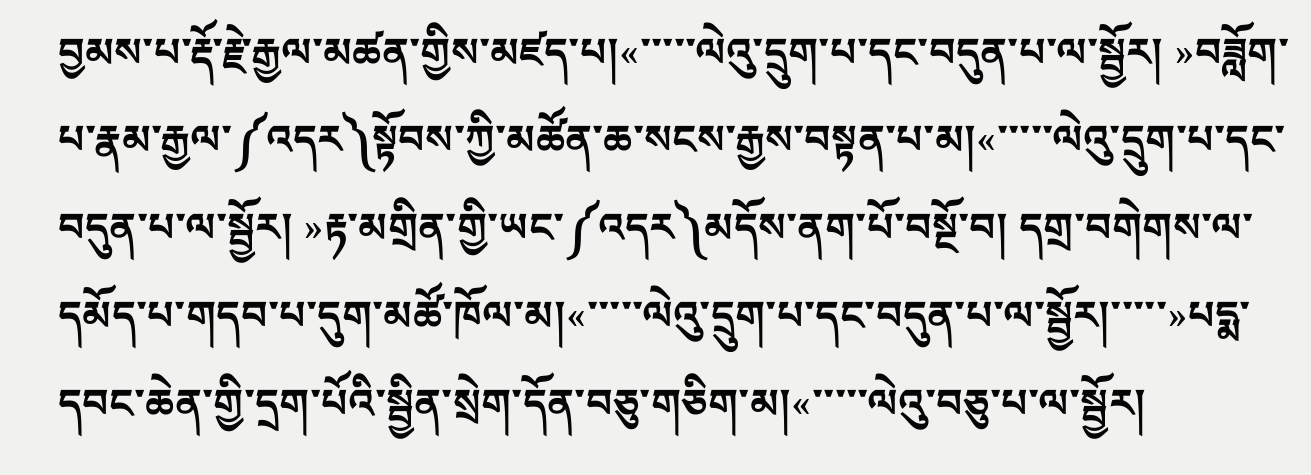བྱམས་པ་རྡོ་རྗེ་རྒྱལ་མཚན་གྱིས་མཛད་པ།«་་་་་ལེའུ་དྲུག་པ་དང་བདུན་པ་ལ་སྦྱོར། »བཟློག་པ་རྣམ་རྒྱལ་༼འདར༽སྟོབས་ཀྱི་མཚོན་ཆ་སངས་རྒྱས་བསྟན་པ་མ།«་་་་་ལེའུ་དྲུག་པ་དང་བདུན་པ་ལ་སྦྱོར། »རྟ་མགྲིན་གྱི་ཡང་༼འདར༽མདོས་ནག་པོ་བསྔོ་བ། དགྲ་བགེགས་ལ་དམོད་པ་གདབ་པ་དུག་མཚོ་ཁོལ་མ།«་་་་་ལེའུ་དྲུག་པ་དང་བདུན་པ་ལ་སྦྱོར།་་་་་»པདྨ་དབང་ཆེན་གྱི་དྲག་པོའི་སྦྱིན་སྲེག་དོན་བཅུ་གཅིག་མ།«་་་་་ལེའུ་བཅུ་པ་ལ་སྦྱོར།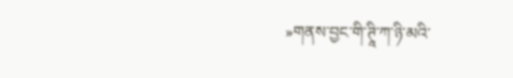»གནས་བྱང་གི་ཊཱི་ཀ་ཉི་མའི་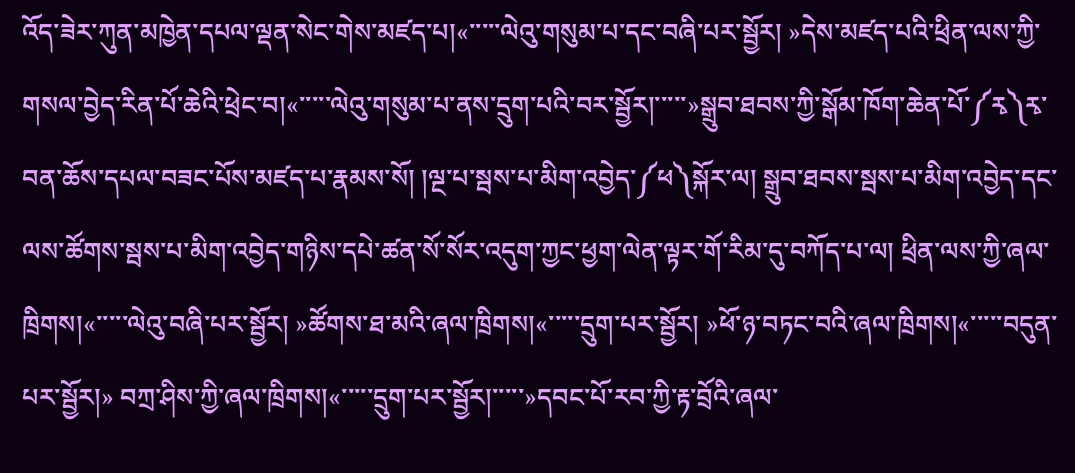འོད་ཟེར་ཀུན་མཁྱེན་དཔལ་ལྡན་སེང་གེས་མཛད་པ།«་་་་་ལེའུ་གསུམ་པ་དང་བཞི་པར་སྦྱོར། »དེས་མཛད་པའི་ཕྲིན་ལས་ཀྱི་གསལ་བྱེད་རིན་པོ་ཆེའི་ཕྲེང་བ།«་་་་་ལེའུ་གསུམ་པ་ནས་དྲུག་པའི་བར་སྦྱོར།་་་་་»སྒྲུབ་ཐབས་ཀྱི་སྒོམ་ཁོག་ཆེན་པོ་༼རྭ༽རྭ་བན་ཆོས་དཔལ་བཟང་པོས་མཛད་པ་རྣམས་སོ། །ལྔ་པ་སྦས་པ་མིག་འབྱེད་༼ཕ༽སྐོར་ལ། སྒྲུབ་ཐབས་སྦས་པ་མིག་འབྱེད་དང་ལས་ཚོགས་སྦས་པ་མིག་འབྱེད་གཉིས་དཔེ་ཚན་སོ་སོར་འདུག་ཀྱང་ཕྱག་ལེན་ལྟར་གོ་རིམ་དུ་བཀོད་པ་ལ། ཕྲིན་ལས་ཀྱི་ཞལ་ཁྲིགས།«་་་་་ལེའུ་བཞི་པར་སྦྱོར། »ཚོགས་ཐ་མའི་ཞལ་ཁྲིགས།«་་་་་དྲུག་པར་སྦྱོར། »ཕོ་ཉ་བཏང་བའི་ཞལ་ཁྲིགས།«་་་་་བདུན་པར་སྦྱོར།» བཀྲ་ཤིས་ཀྱི་ཞལ་ཁྲིགས།«་་་་་དྲུག་པར་སྦྱོར།་་་་་»དབང་པོ་རབ་ཀྱི་རྟ་བྲོའི་ཞལ་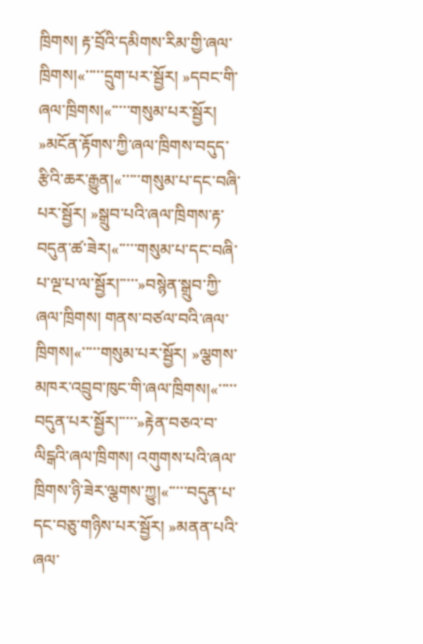ཁྲིགས། རྟ་བྲོའི་དམིགས་རིམ་གྱི་ཞལ་ཁྲིགས།«་་་་་དྲུག་པར་སྦྱོར། »དབང་གི་ཞལ་ཁྲིགས།«་་་་་གསུམ་པར་སྦྱོར། »མངོན་རྟོགས་ཀྱི་ཞལ་ཁྲིགས་བདུད་རྩིའི་ཆར་རྒྱུན།«་་་་་གསུམ་པ་དང་བཞི་པར་སྦྱོར། »སྒྲུབ་པའི་ཞལ་ཁྲིགས་རྟ་བདུན་ཚ་ཟེར།«་་་་་གསུམ་པ་དང་བཞི་པ་ལྔ་པ་ལ་སྦྱོར།་་་་་»བསྙེན་སྒྲུབ་ཀྱི་ཞལ་ཁྲིགས། གནས་བཙལ་བའི་ཞལ་ཁྲིགས།«་་་་་གསུམ་པར་སྦྱོར། »ལྕགས་མཁར་འབྲུབ་ཁུང་གི་ཞལ་ཁྲིགས།«་་་་་བདུན་པར་སྦྱོར།་་་་་»རྟེན་བཅའ་བ་ལིངྒའི་ཞལ་ཁྲིགས། འགུགས་པའི་ཞལ་ཁྲིགས་ཉི་ཟེར་ལྕགས་ཀྱུ།«་་་་་བདུན་པ་དང་བཅུ་གཉིས་པར་སྦྱོར། »མནན་པའི་ཞལ་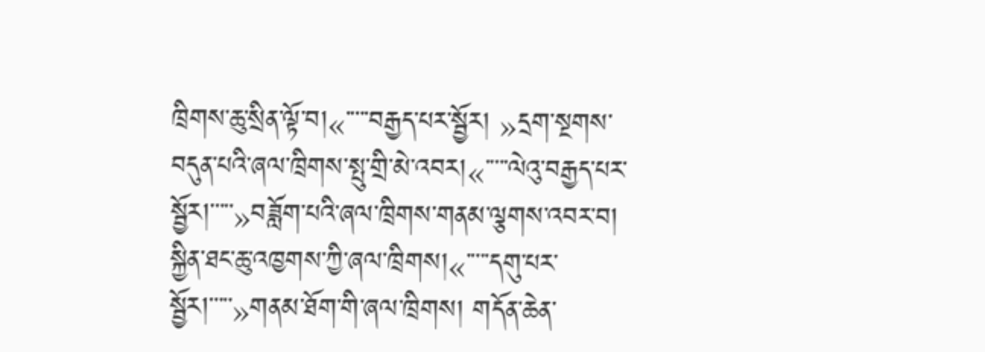ཁྲིགས་ཆུ་སྲིན་ལྟོ་བ།«་་་་་བརྒྱད་པར་སྦྱོར། »དྲག་སྔགས་བདུན་པའི་ཞལ་ཁྲིགས་སྤུ་གྲི་མེ་འབར།«་་་་་ལེའུ་བརྒྱད་པར་སྦྱོར།་་་་་»བཟློག་པའི་ཞལ་ཁྲིགས་གནམ་ལྕགས་འབར་བ། སྐྱིན་ཐང་ཆུ་འཁྱགས་ཀྱི་ཞལ་ཁྲིགས།«་་་་་དགུ་པར་སྦྱོར།་་་་་»གནམ་ཐོག་གི་ཞལ་ཁྲིགས། གདོན་ཆེན་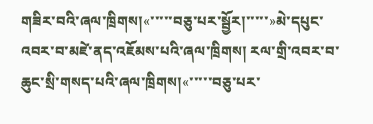གཟིར་བའི་ཞལ་ཁྲིགས།«་་་་་བཅུ་པར་སྦྱོར།་་་་་»མེ་དཔུང་འབར་བ་མཛེ་ནད་འཇོམས་པའི་ཞལ་ཁྲིགས། རལ་གྲི་འབར་བ་ཆུང་སྲི་གསད་པའི་ཞལ་ཁྲིགས།«་་་་་བཅུ་པར་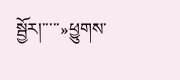སྦྱོར།་་་་་»ཕྱུགས་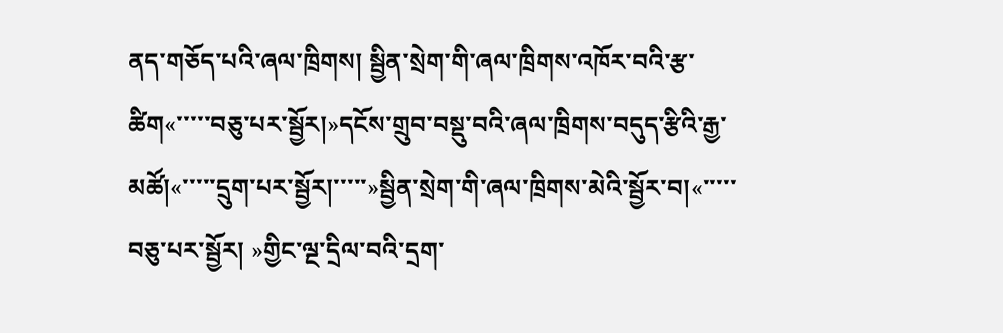ནད་གཅོད་པའི་ཞལ་ཁྲིགས། སྦྱིན་སྲེག་གི་ཞལ་ཁྲིགས་འཁོར་བའི་རྩ་ཚིག«་་་་་བཅུ་པར་སྦྱོར།»དངོས་གྲུབ་བསྡུ་བའི་ཞལ་ཁྲིགས་བདུད་རྩིའི་རྒྱ་མཚོ།«་་་་་དྲུག་པར་སྦྱོར།་་་་་»སྦྱིན་སྲེག་གི་ཞལ་ཁྲིགས་མེའི་སྦྱོར་བ།«་་་་་བཅུ་པར་སྦྱོར། »གྱིང་ལྔ་དྲིལ་བའི་དྲག་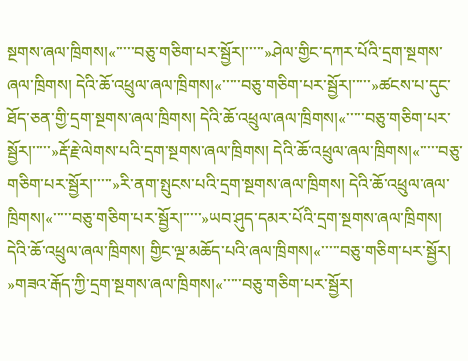སྔགས་ཞལ་ཁྲིགས།«་་་་་བཅུ་གཅིག་པར་སྦྱོར།་་་་་»ཤེལ་གྱིང་དཀར་པོའི་དྲག་སྔགས་ཞལ་ཁྲིགས། དེའི་ཆོ་འཕྲུལ་ཞལ་ཁྲིགས།«་་་་་བཅུ་གཅིག་པར་སྦྱོར།་་་་་»ཚངས་པ་དུང་ཐོད་ཅན་གྱི་དྲག་སྔགས་ཞལ་ཁྲིགས། དེའི་ཆོ་འཕྲུལ་ཞལ་ཁྲིགས།«་་་་་བཅུ་གཅིག་པར་སྦྱོར།་་་་་»རྡོ་རྗེ་ལེགས་པའི་དྲག་སྔགས་ཞལ་ཁྲིགས། དེའི་ཆོ་འཕྲུལ་ཞལ་ཁྲིགས།«་་་་་བཅུ་གཅིག་པར་སྦྱོར།་་་་་»རི་ནག་སྤུངས་པའི་དྲག་སྔགས་ཞལ་ཁྲིགས། དེའི་ཆོ་འཕྲུལ་ཞལ་ཁྲིགས།«་་་་་བཅུ་གཅིག་པར་སྦྱོར།་་་་་»ཡབ་ཤུད་དམར་པོའི་དྲག་སྔགས་ཞལ་ཁྲིགས། དེའི་ཆོ་འཕྲུལ་ཞལ་ཁྲིགས། གྱིང་ལྔ་མཆོད་པའི་ཞལ་ཁྲིགས།«་་་་་བཅུ་གཅིག་པར་སྦྱོར། »གཟའ་རྒོད་ཀྱི་དྲག་སྔགས་ཞལ་ཁྲིགས།«་་་་་བཅུ་གཅིག་པར་སྦྱོར།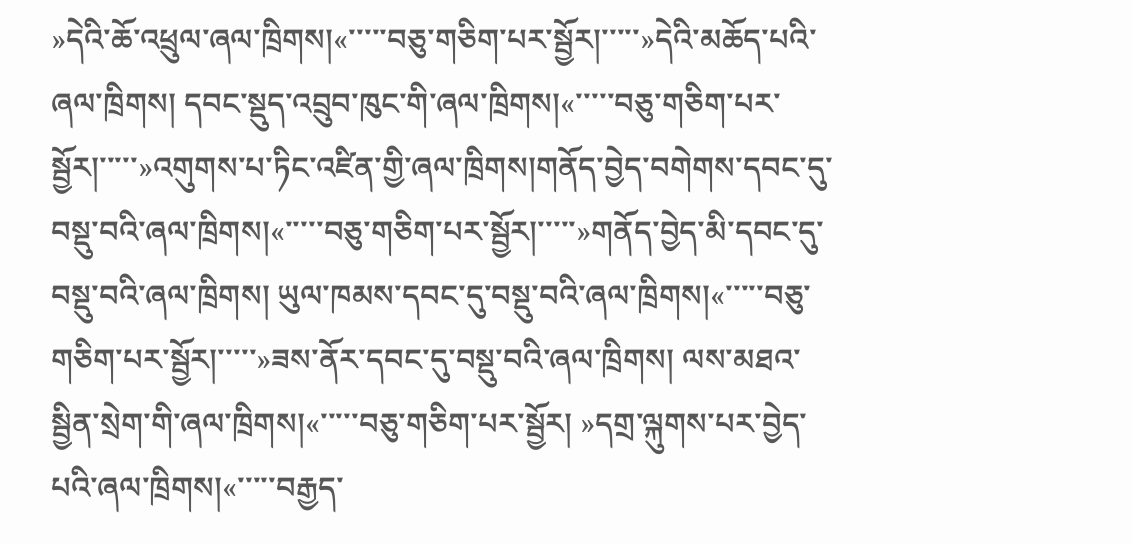»དེའི་ཆོ་འཕྲུལ་ཞལ་ཁྲིགས།«་་་་་བཅུ་གཅིག་པར་སྦྱོར།་་་་་»དེའི་མཆོད་པའི་ཞལ་ཁྲིགས། དབང་སྡུད་འབྲུབ་ཁུང་གི་ཞལ་ཁྲིགས།«་་་་་བཅུ་གཅིག་པར་སྦྱོར།་་་་་»འགུགས་པ་ཏིང་འཛིན་གྱི་ཞལ་ཁྲིགས།གནོད་བྱེད་བགེགས་དབང་དུ་བསྡུ་བའི་ཞལ་ཁྲིགས།«་་་་་བཅུ་གཅིག་པར་སྦྱོར།་་་་་»གནོད་བྱེད་མི་དབང་དུ་བསྡུ་བའི་ཞལ་ཁྲིགས། ཡུལ་ཁམས་དབང་དུ་བསྡུ་བའི་ཞལ་ཁྲིགས།«་་་་་བཅུ་གཅིག་པར་སྦྱོར།་་་་་»ཟས་ནོར་དབང་དུ་བསྡུ་བའི་ཞལ་ཁྲིགས། ལས་མཐའ་སྦྱིན་སྲེག་གི་ཞལ་ཁྲིགས།«་་་་་བཅུ་གཅིག་པར་སྦྱོར། »དགྲ་ལྐུགས་པར་བྱེད་པའི་ཞལ་ཁྲིགས།«་་་་་བརྒྱད་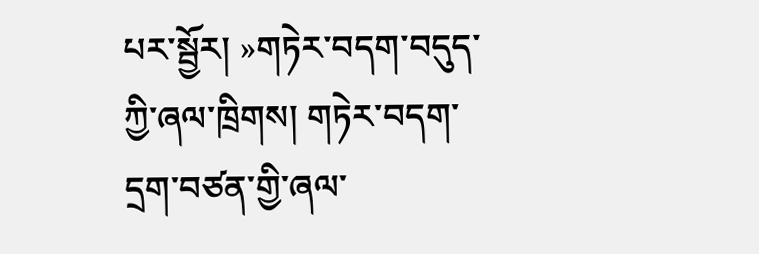པར་སྦྱོར། »གཏེར་བདག་བདུད་ཀྱི་ཞལ་ཁྲིགས། གཏེར་བདག་དྲག་བཙན་གྱི་ཞལ་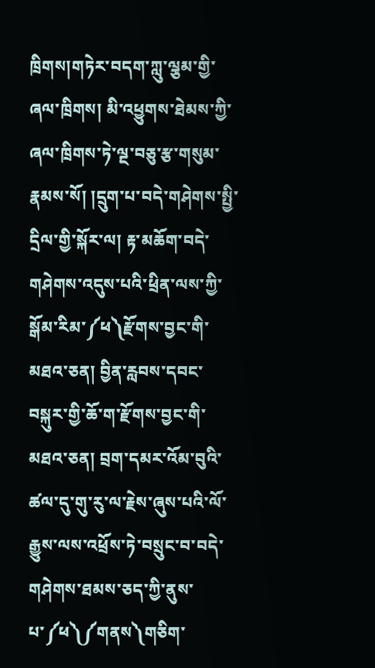ཁྲིགས།གཏེར་བདག་ཀླུ་ལྕམ་གྱི་ཞལ་ཁྲིགས། མི་འཕྱུགས་ཐེམས་ཀྱི་ཞལ་ཁྲིགས་ཏེ་ལྔ་བཅུ་རྩ་གསུམ་རྣམས་སོ། །དྲུག་པ་བདེ་གཤེགས་སྤྱི་དྲིལ་གྱི་སྐོར་ལ། རྟ་མཆོག་བདེ་གཤེགས་འདུས་པའི་ཕྲིན་ལས་ཀྱི་སྒོམ་རིམ་༼ཕ༽རྫོགས་བྱང་གི་མཐའ་ཅན། བྱིན་རླབས་དབང་བསྐུར་གྱི་ཆོ་ག་རྫོགས་བྱང་གི་མཐའ་ཅན། བྲག་དམར་འོམ་བུའི་ཚལ་དུ་གུ་རུ་ལ་རྗེས་ཞུས་པའི་ལོ་རྒྱུས་ལས་འཕྲོས་ཏེ་བསྲུང་བ་བདེ་གཤེགས་ཐམས་ཅད་ཀྱི་ནུས་པ་༼ཕ༽༼གནས༽གཅིག་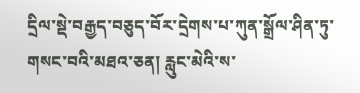དྲིལ་སྡེ་བརྒྱད་བཅུད་བོར་དྲེགས་པ་ཀུན་སྒྲོལ་ཤིན་ཏུ་གསང་བའི་མཐའ་ཅན། རླུང་མེའི་ས་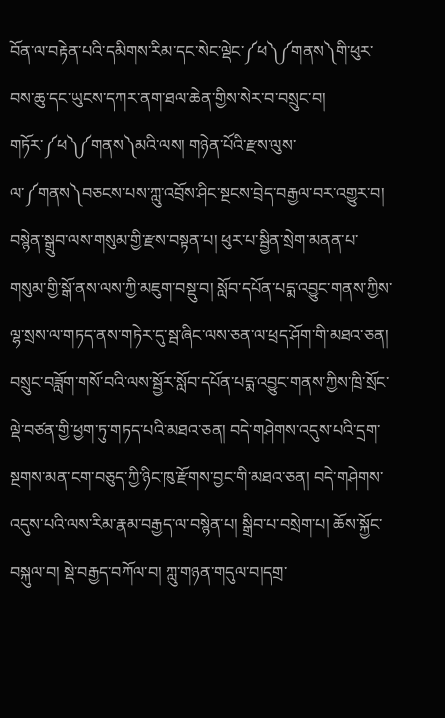བོན་ལ་བརྟེན་པའི་དམིགས་རིམ་དང་སེང་ལྡེང་༼ཕ༽༼གནས༽གི་ཕུར་བས་ཆུ་དང་ཡུངས་དཀར་ནག་ཐལ་ཆེན་གྱིས་སེར་བ་བསྲུང་བ། གཏོར་༼ཕ༽༼གནས༽མའི་ལས། གཉེན་པོའི་རྫས་ལུས་ལ་༼གནས༽བཅངས་པས་ཀླུ་འབྲོས་ཤིང་སྔངས་བྲེད་བརྒྱལ་བར་འགྱུར་བ། བསྙེན་སྒྲུབ་ལས་གསུམ་གྱི་རྫས་བསྟན་པ། ཕུར་པ་སྦྱིན་སྲེག་མནན་པ་གསུམ་གྱི་སྒོ་ནས་ལས་ཀྱི་མཇུག་བསྡུ་བ། སློབ་དཔོན་པདྨ་འབྱུང་གནས་ཀྱིས་ལྷ་སྲས་ལ་གཏད་ནས་གཏེར་དུ་སྦ་ཞིང་ལས་ཅན་ལ་ཕྲད་ཤོག་གི་མཐའ་ཅན། བསྲུང་བཟློག་གསོ་བའི་ལས་སྦྱོར་སློབ་དཔོན་པདྨ་འབྱུང་གནས་ཀྱིས་ཁྲི་སྲོང་ལྡེ་བཙན་གྱི་ཕྱག་ཏུ་གཏད་པའི་མཐའ་ཅན། བདེ་གཤེགས་འདུས་པའི་དྲག་སྔགས་མན་ངག་བཅུད་ཀྱི་ཉིང་ཁུ་རྫོགས་བྱང་གི་མཐའ་ཅན། བདེ་གཤེགས་འདུས་པའི་ལས་རིམ་རྣམ་བརྒྱད་ལ་བསྙེན་པ། སྒྲིབ་པ་བསྲེག་པ། ཆོས་སྐྱོང་བསྐུལ་བ། སྡེ་བརྒྱད་བཀོལ་བ། ཀླུ་གཉན་གདུལ་བ།དགྲ་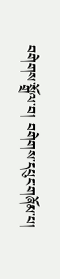བགེགས་སྒྲོལ་བ། བགེགས་དཔུང་གཞོམ་པ།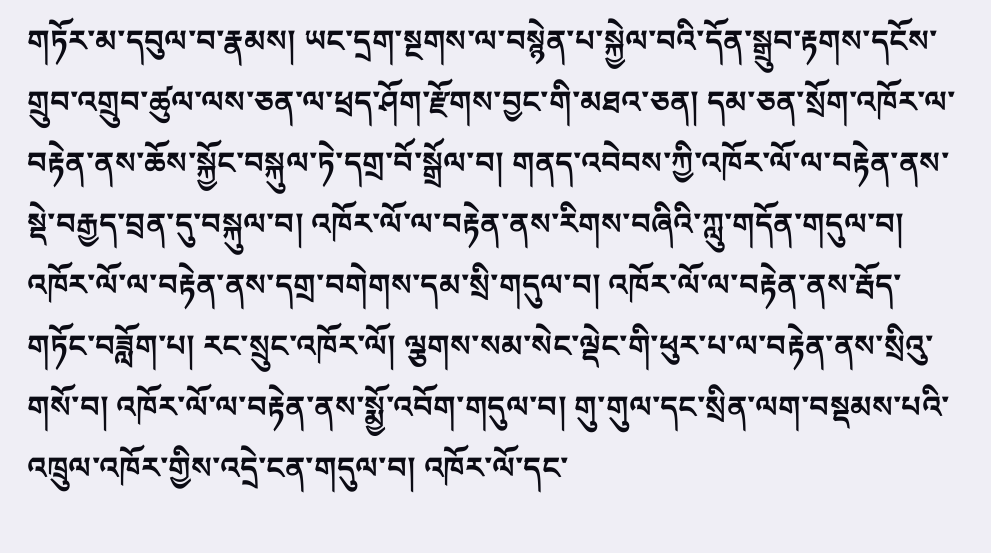གཏོར་མ་དབུལ་བ་རྣམས། ཡང་དྲག་སྔགས་ལ་བསྙེན་པ་སྐྱེལ་བའི་དོན་སྒྲུབ་རྟགས་དངོས་གྲུབ་འགྲུབ་ཚུལ་ལས་ཅན་ལ་ཕྲད་ཤོག་རྫོགས་བྱང་གི་མཐའ་ཅན། དམ་ཅན་སྲོག་འཁོར་ལ་བརྟེན་ནས་ཆོས་སྐྱོང་བསྐུལ་ཏེ་དགྲ་བོ་སྒྲོལ་བ། གནད་འབེབས་ཀྱི་འཁོར་ལོ་ལ་བརྟེན་ནས་སྡེ་བརྒྱད་བྲན་དུ་བསྐུལ་བ། འཁོར་ལོ་ལ་བརྟེན་ནས་རིགས་བཞིའི་ཀླུ་གདོན་གདུལ་བ། འཁོར་ལོ་ལ་བརྟེན་ནས་དགྲ་བགེགས་དམ་སྲི་གདུལ་བ། འཁོར་ལོ་ལ་བརྟེན་ནས་རྦོད་གཏོང་བཟློག་པ། རང་སྲུང་འཁོར་ལོ། ལྕགས་སམ་སེང་ལྡེང་གི་ཕུར་པ་ལ་བརྟེན་ནས་སྲིའུ་གསོ་བ། འཁོར་ལོ་ལ་བརྟེན་ནས་སྨྱོ་འབོག་གདུལ་བ། གུ་གུལ་དང་སྲིན་ལག་བསྡམས་པའི་འཁྲུལ་འཁོར་གྱིས་འདྲེ་ངན་གདུལ་བ། འཁོར་ལོ་དང་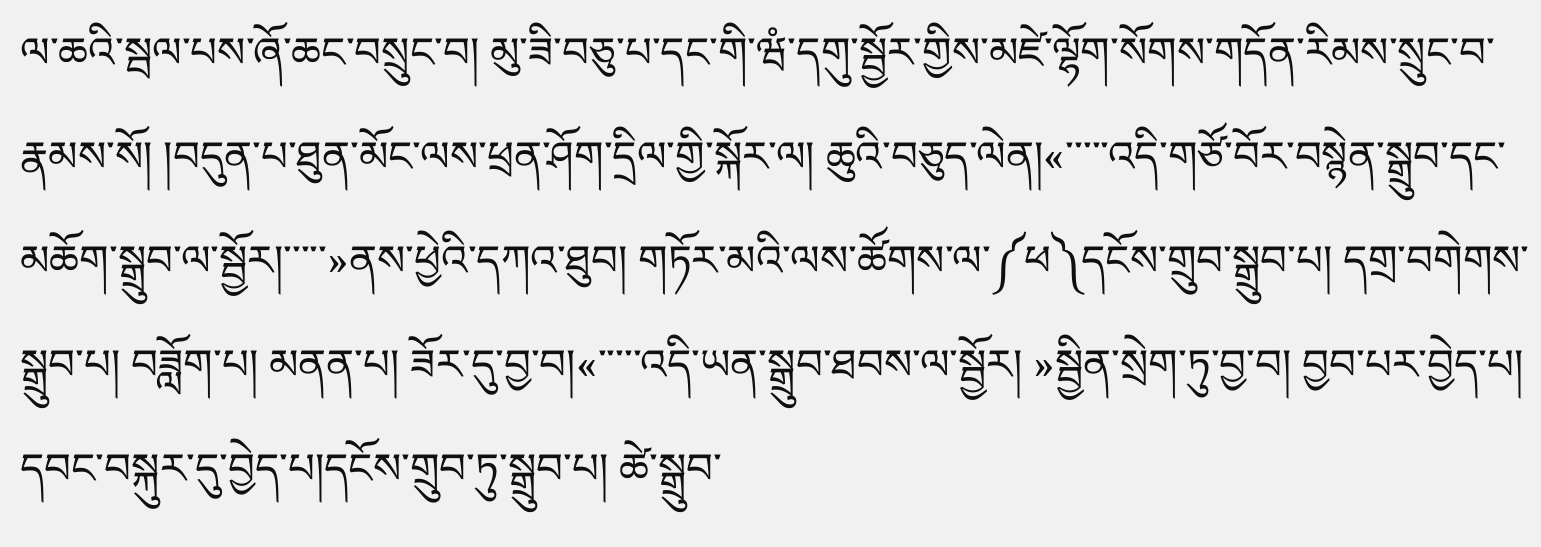ལ་ཆའི་སྦལ་པས་ཞོ་ཆང་བསྲུང་བ། མུ་ཟི་བཅུ་པ་དང་གི་ཝཾ་དགུ་སྦྱོར་གྱིས་མཛེ་ལྷོག་སོགས་གདོན་རིམས་སྲུང་བ་རྣམས་སོ། །བདུན་པ་ཐུན་མོང་ལས་ཕྲན་ཤོག་དྲིལ་གྱི་སྐོར་ལ། ཆུའི་བཅུད་ལེན།«་་་་་འདི་གཙོ་བོར་བསྙེན་སྒྲུབ་དང་མཆོག་སྒྲུབ་ལ་སྦྱོར།་་་་་»ནས་ཕྱེའི་དཀའ་ཐུབ། གཏོར་མའི་ལས་ཚོགས་ལ་༼ཕ༽དངོས་གྲུབ་སྒྲུབ་པ། དགྲ་བགེགས་སྒྲུབ་པ། བཟློག་པ། མནན་པ། ཟོར་དུ་བྱ་བ།«་་་་་འདི་ཡན་སྒྲུབ་ཐབས་ལ་སྦྱོར། »སྦྱིན་སྲེག་ཏུ་བྱ་བ། བྱབ་པར་བྱེད་པ། དབང་བསྐུར་དུ་བྱེད་པ།དངོས་གྲུབ་ཏུ་སྒྲུབ་པ། ཚེ་སྒྲུབ་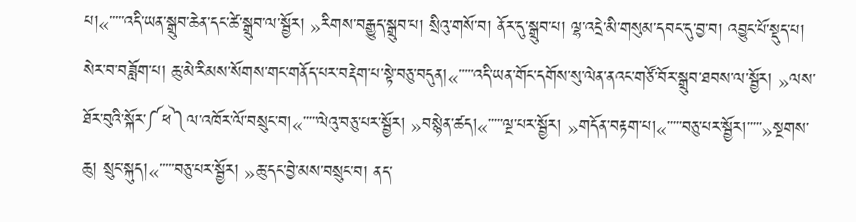པ།«་་་་་འདི་ཡན་སྒྲུབ་ཆེན་དང་ཚེ་སྒྲུབ་ལ་སྦྱོར། »རིགས་བརྒྱུད་སྒྲུབ་པ། སྲིའུ་གསོ་བ། ནོར་དུ་སྒྲུབ་པ། ལྷ་འདྲེ་མི་གསུམ་དབང་དུ་བྱ་བ། འབྱུང་པོ་སྡུད་པ། སེར་བ་བཟློག་པ། ཆུ་མེ་རིམས་སོགས་གང་གནོད་པར་བརྡེག་པ་སྟེ་བཅུ་བདུན།«་་་་་འདི་ཡན་གོང་དགོས་སུ་ལེན་ནའང་གཙོ་བོར་སྒྲུབ་ཐབས་ལ་སྦྱོར། »ལས་ཐོར་བུའི་སྐོར་༼ཕ༽ལ་འཁོར་ལོ་བསྲུང་བ།«་་་་་ལེའུ་བཅུ་པར་སྦྱོར། »བསྙེན་ཚད།«་་་་་ལྔ་པར་སྦྱོར། »གདོན་བརྟག་པ།«་་་་་བཅུ་པར་སྦྱོར།་་་་་»སྔགས་ཆུ། སྲུང་སྐུད།«་་་་་བཅུ་པར་སྦྱོར། »ཆུ་དང་བྱེ་མས་བསྲུང་བ། ནད་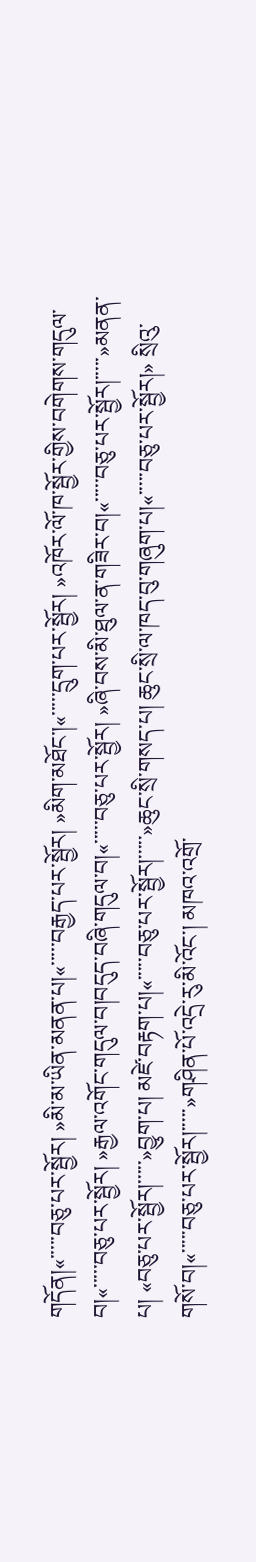གདོན།«་་་་་བཅུ་པར་སྦྱོར། »མི་མ་ཡིན་མནན་པ།«་་་་་བརྒྱད་པར་སྦྱོར། »མིག་མཐོང་།«་་་་་དྲུག་པར་སྦྱོར། »འཁོར་ལོ་ཁ་སྦྱོར་གྱིས་བགེགས་གདུལ་བ།«་་་་་བཅུ་པར་སྦྱོར། »རྒྱལ་འགོང་གདུལ་བ།བདུད་བཞི་གདུལ་བ།«་་་་་བཅུ་པར་སྦྱོར། »ཞི་བས་མི་ཐུལ་ན་གཟིར་བ།«་་་་་བཅུ་པར་སྦྱོར།་་་་་»མནན་པ། «བཅུ་པར་སྦྱོར།་་་་་»བྱུག་པ། མཛེ་བརྟག་པ།«་་་་་བཅུ་པར་སྦྱོར།་་་་་»ཆུང་སྲི་གསད་པ། ཆུང་སྲི་ལ་ཁད་བུ་གཞུག་པ།«་་་་་བཅུ་པར་སྦྱོར།» སྲིའུ་གསོ་བ།«་་་་་བཅུ་པར་སྦྱོར།་་་་་»གཤིན་པོ་འདྲེ་རུ་མི་འོང་། མཁའ་འགྲོ་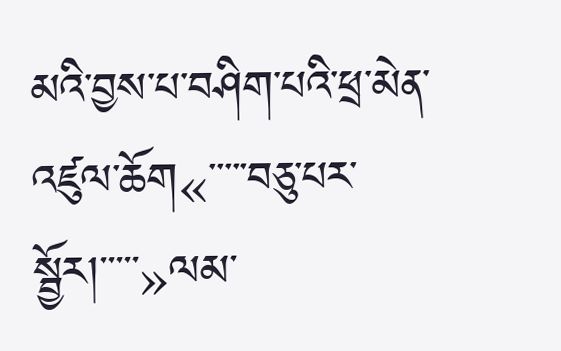མའི་བྱས་པ་བཤིག་པའི་ཕྲ་མེན་འཛུལ་ཆོག«་་་་་བཅུ་པར་སྦྱོར།་་་་་»ལམ་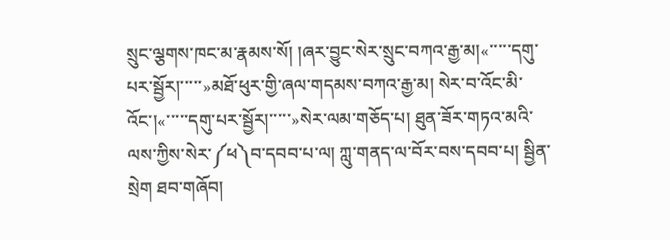སྲུང་ལྕགས་ཁང་མ་རྣམས་སོ། །ཞར་བྱུང་སེར་སྲུང་བཀའ་རྒྱ་མ།«་་་་་དགུ་པར་སྦྱོར།་་་་་»མཐོ་ཕུར་གྱི་ཞལ་གདམས་བཀའ་རྒྱ་མ། སེར་བ་འོང་མི་འོང་།«་་་་་དགུ་པར་སྦྱོར།་་་་་»སེར་ལམ་གཅོད་པ། ཐུན་ཟོར་གཏའ་མའི་ལས་ཀྱིས་སེར་༼ཕ༽བ་དབབ་པ་ལ། ཀླུ་གནད་ལ་བོར་བས་དབབ་པ། སྦྱིན་སྲེག ཐབ་གཞོབ།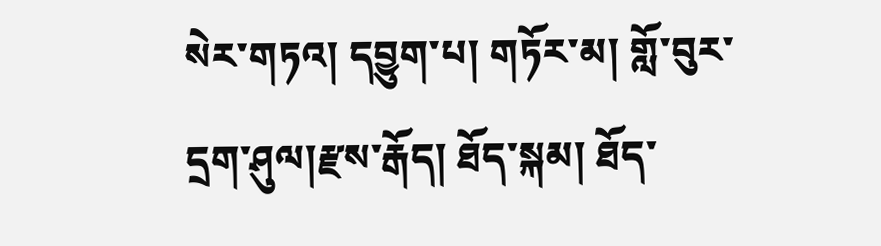སེར་གཏའ། དབྱུག་པ། གཏོར་མ། གློ་བུར་དྲག་ཤུལ།རྫས་རྒོད། ཐོད་སྐམ། ཐོད་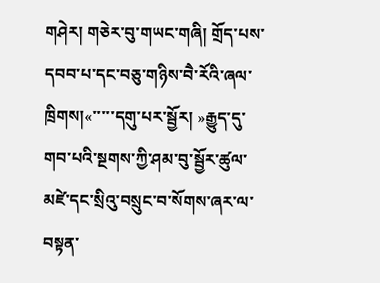གཤེར། གཅེར་བུ་གཡང་གཞི། གྲོད་པས་དབབ་པ་དང་བཅུ་གཉིས་བཻ་རོའི་ཞལ་ཁྲིགས།«་་་་་དགུ་པར་སྦྱོར། »རྒྱུད་དུ་གབ་པའི་སྔགས་ཀྱི་ཤམ་བུ་སྦྱོར་ཚུལ་མཛེ་དང་སྲིའུ་བསྲུང་བ་སོགས་ཞར་ལ་བསྟན་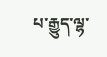པ་རྒྱུད་ལྷ་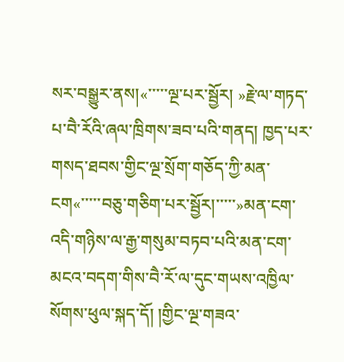སར་བསྒྱུར་ནས།«་་་་་ལྔ་པར་སྦྱོར། »རྗེ་ལ་གཏད་པ་བཻ་རོའི་ཞལ་ཁྲིགས་ཟབ་པའི་གནད། ཁྱད་པར་གསད་ཐབས་གྱིང་ལྔ་སྲོག་གཅོད་ཀྱི་མན་ངག«་་་་་བཅུ་གཅིག་པར་སྦྱོར།་་་་་»མན་ངག་འདི་གཉིས་ལ་རྒྱ་གསུམ་བཏབ་པའི་མན་ངག་མངའ་བདག་གིས་བཻ་རོ་ལ་དུང་གཡས་འཁྱིལ་སོགས་ཕུལ་སྐད་དོ། །གྱིང་ལྔ་གཟའ་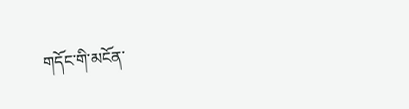གདོང་གི་མངོན་